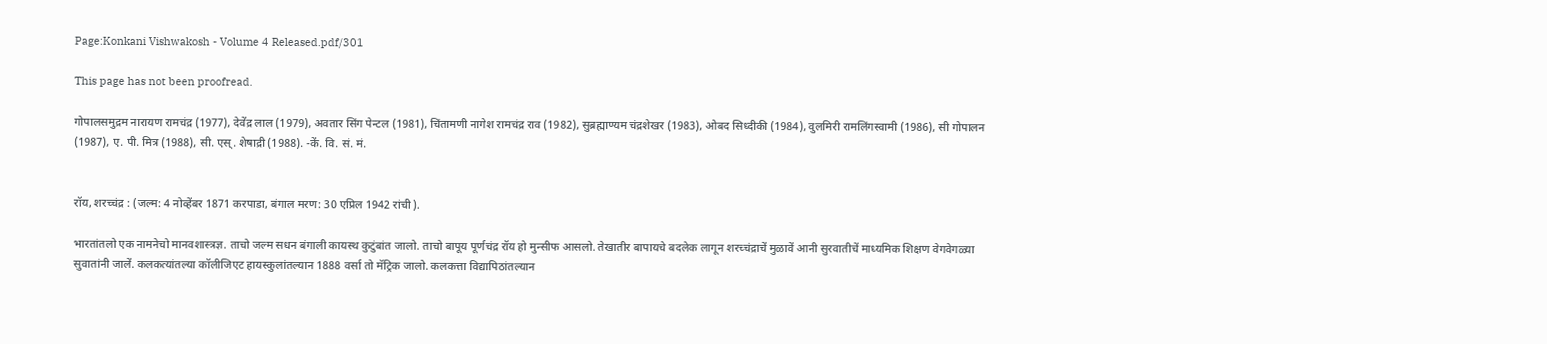Page:Konkani Vishwakosh - Volume 4 Released.pdf/301

This page has not been proofread.

गोपालसमुद्रम नारायण रामचंद्र (1977), देवेंद्र लाल (1979), अवतार सिंग पेन्टल (1981), चिंतामणी नागेश रामचंद्र राव (1982), सुब्रह्माण्यम चंद्रशेखर (1983), ओबद सिध्दीकी (1984), वुलमिरी रामलिंगस्वामी (1986), सी गोपालन (1987), ए. पी. मित्र (1988), सी. एस्. शेषाद्री (1988). -कें. वि. सं. मं.


रॉय, शरच्चंद्र : (जल्म: 4 नोव्हेंबर 1871 करपाडा, बंगाल मरण: 30 एप्रिल 1942 रांची ).

भारतांतलो एक नामनेचो मानवशास्त्रज्ञ. ताचो जल्म सधन बंगाली कायस्थ कुटुंबांत जालो. ताचो बापूय पूर्णचंद्र रॉय हो मुन्सीफ आसलो. तेखातीर बापायचे बदलेक लागून शरच्चंद्राचें मुळावें आनी सुरवातीचें माध्यमिक शिक्षण वेगवेगळ्या सुवातांनी जालें. कलकत्यांतल्या कॉलीजिएट हायस्कुलांतल्यान 1888 वर्सा तो मॅट्रिक जालो. कलकत्ता विद्यापिठांतल्यान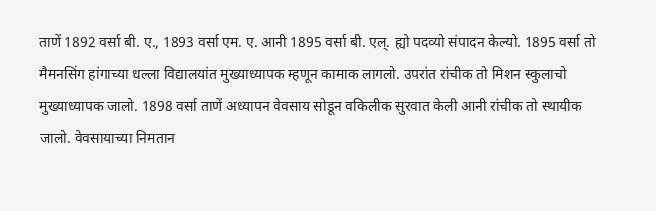ताणें 1892 वर्सा बी. ए., 1893 वर्सा एम. ए. आनी 1895 वर्सा बी. एल्. ह्यो पदव्यो संपादन केल्यो. 1895 वर्सा तो मैमनसिंग हांगाच्या धल्ला विद्यालयांत मुख्याध्यापक म्हणून कामाक लागलो. उपरांत रांचीक तो मिशन स्कुलाचो मुख्याध्यापक जालो. 1898 वर्सा ताणें अध्यापन वेवसाय सोडून वकिलीक सुरवात केली आनी रांचीक तो स्थायीक जालो. वेवसायाच्या निमतान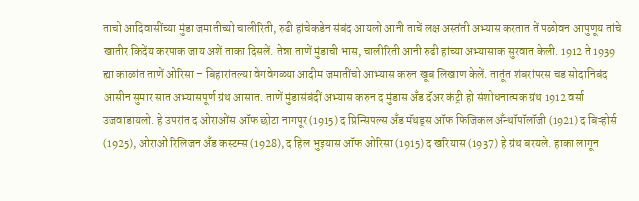ताचो आदिवासींच्या मुंडा जमातीच्यो चालीरिती, रुढी हांचेकडेन संबंद आयलो आनी ताचें लक्ष अस्तंती अभ्यास करतात तें पळोवन आपुणूय तांचे खातीर किदेंय करपाक जाय अशें ताका दिसलें. तेन्ना ताणें मुंडाची भास, चालीरिती आनी रुढी हांच्या अभ्यासाक सुरवात केली. 1912 ते 1939 ह्या काळांत ताणें ओरिसा – बिहारांतल्या वेगवेगळ्या आदीम जमातींचो आभ्यास करुन खूब लिखाण केलें. तातूंत शंबरांपरस चड सोदानिबंद आसीन सुमार सात अभ्यासपूर्ण ग्रंथ आसात. ताणें मुंडासंबंदीं अभ्यास करुन द मुंडास अँड दॅअर कंट्री हो संशोधनात्मक ग्रंथ 1912 वर्सा उजवाडायलो. हे उपरांत द ओराओंस ऑफ छोटा नागपूर (1915) द प्रिन्सिपल्स अँड मॅथड्स ऑफ फिजिकल अँन्थॉपॉलॉजी (1921) द बिऱ्होर्स (1925), ओराओं रिलिजन अँड कस्टम्स (1928), द हिल भुइयास ऑफ ओरिसा (1915) द खरियास (1937) हे ग्रंथ बरयले. हाका लागून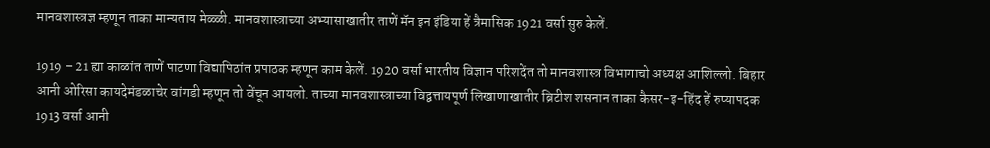मानवशास्त्रज्ञ म्हणून ताका मान्यताय मेळ्ळी. मानवशास्त्राच्या अभ्यासाखातीर ताणें मॅन इन इंडिया हें त्रैमासिक 1921 वर्सा सुरु केलें.

1919 – 21 ह्या काळांत ताणें पाटणा विद्यापिठांत प्रपाठक म्हणून काम केलें. 1920 वर्सा भारतीय विज्ञान परिशदेंत तो मानवशास्त्र विभागाचो अध्यक्ष आशिल्लो. बिहार आनी ओरिसा कायदेमंडळाचेर वांगडी म्हणून तो वेंचून आयलो. ताच्या मानवशास्त्राच्या विद्वत्तायपूर्ण लिखाणाखातीर ब्रिटीश शसनान ताका कैसर-इ-हिंद हें रुप्यापदक 1913 वर्सा आनी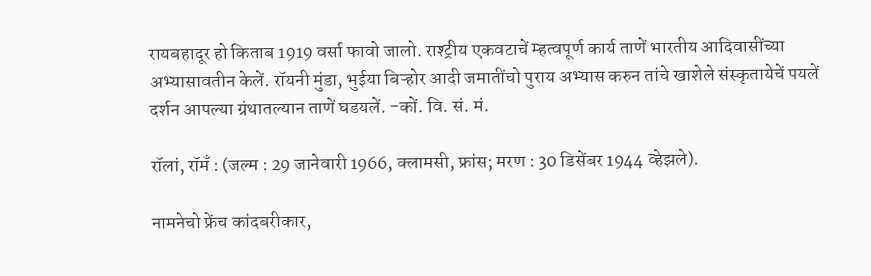रायबहादूर हो किताब 1919 वर्सा फावो जालो. राश्ट्रीय एकवटाचें म्हत्वपूर्ण कार्य ताणें भारतीय आदिवासींच्या अभ्यासावतीन केलें. रॉयनी मुंडा, भुईया बिऱ्होर आदी जमातींचो पुराय अभ्यास करुन तांचे खाशेले संस्कृतायेचें पयलें दर्शन आपल्या ग्रंथातल्यान ताणें घडयलें. -कों. वि. सं. मं.

रॉलां, रॉमँ : (जल्म : 29 जानेवारी 1966, क्लामसी, फ्रांस; मरण : 30 डिसेंबर 1944 व्हेझले).

नामनेचो फ्रेंच कांदबरीकार,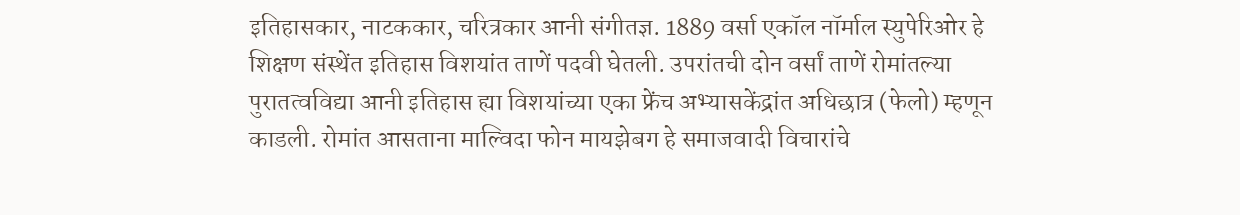इतिहासकार, नाटककार, चरित्रकार आनी संगीतज्ञ. 1889 वर्सा एकॉल नॉर्माल स्युपेरिओर हे शिक्षण संस्थेंत इतिहास विशयांत ताणें पदवी घेतली. उपरांतची दोन वर्सां ताणें रोमांतल्या पुरातत्वविद्या आनी इतिहास ह्या विशयांच्या एका फ्रेंच अभ्यासकेंद्रांत अधिछात्र (फेलो) म्हणून काडली. रोमांत आसताना माल्विदा फोन मायझेबग हे समाजवादी विचारांचे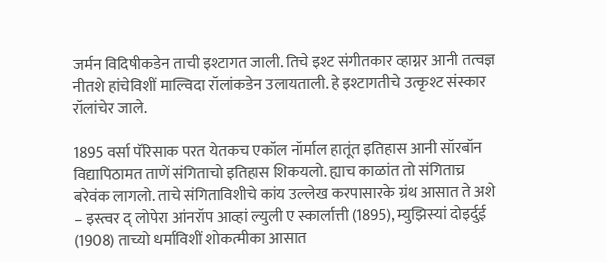जर्मन विदिषीकडेन ताची इश्टागत जाली. तिचे इश्ट संगीतकार व्हाग्नर आनी तत्वज्ञ नीतशे हांचेविशीं माल्विदा रॉलांकडेन उलायताली. हे इश्टागतीचे उत्कृश्ट संस्कार रॉलांचेर जाले.

1895 वर्सा पॅरिसाक परत येतकच एकॉल नॉर्माल हातूंत इतिहास आनी सॉरबॉन विद्यापिठामत ताणें संगिताचो इतिहास शिकयलो. ह्याच काळांत तो संगिताच्र बरेवंक लागलो. ताचे संगिताविशीचे कांय उल्लेख करपासारके ग्रंथ आसात ते अशे – इस्त्वर द् लोपेरा आंनरॉप आव्हां ल्युली ए स्कार्लात्ती (1895), म्युझिस्यां दोइर्दुई (1908) ताच्यो धर्माविशीं शोकत्मीका आसात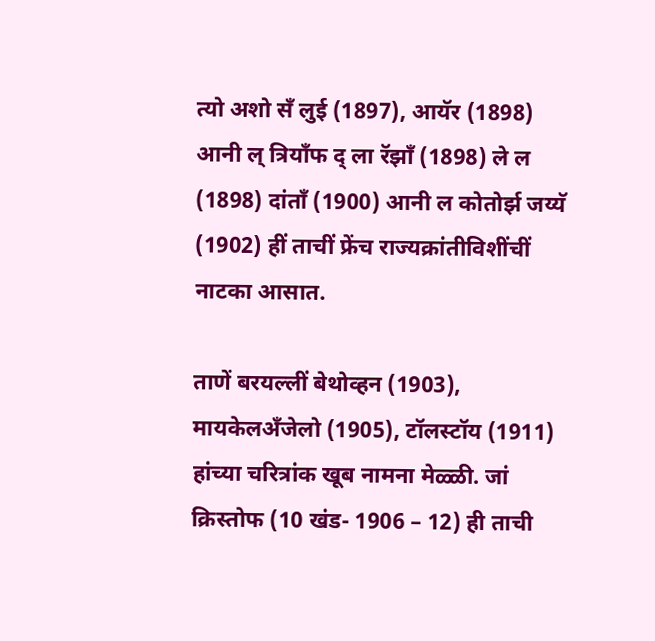त्यो अशो सँ लुई (1897), आयॅर (1898) आनी ल् त्रियाँफ द् ला रॅझाँ (1898) ले ल (1898) दांताँ (1900) आनी ल कोतोर्झ जय्यॅ (1902) हीं ताचीं फ्रेंच राज्यक्रांतीविशींचीं नाटका आसात.

ताणें बरयल्लीं बेथोव्हन (1903), मायकेलअँजेलो (1905), टॉलस्टॉय (1911) हांच्या चरित्रांक खूब नामना मेळ्ळी. जां क्रिस्तोफ (10 खंड- 1906 – 12) ही ताची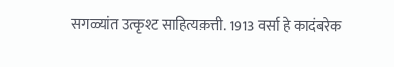सगळ्यांत उत्कृश्ट साहित्यक़त्ती. 1913 वर्सा हे कादंबरेक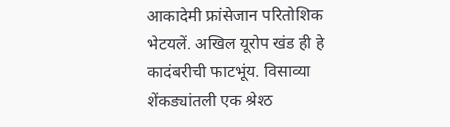आकादेमी फ्रांसेजान परितोशिक भेटयलें. अखिल यूरोप खंड ही हे कादंबरीची फाटभूंय. विसाव्या शेंकड्यांतली एक श्रेश्ठ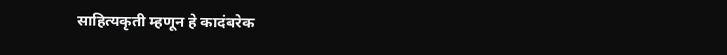साहित्यकृती म्हणून हे कादंबरेक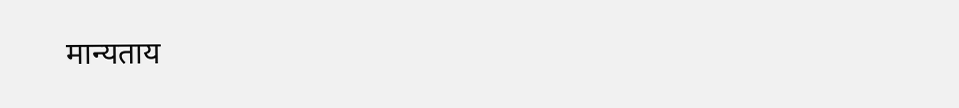मान्यताय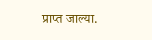प्राप्त जाल्या.